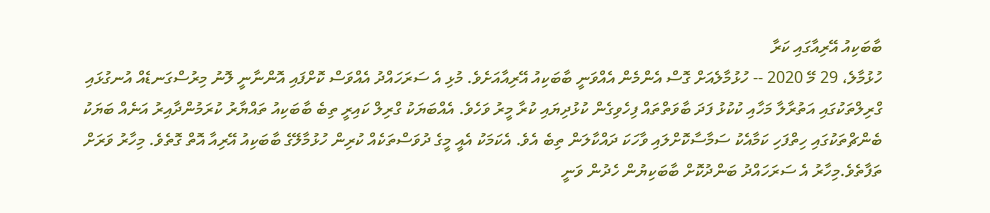ބާބަކިއު އޭރިއާގައި ކަރާ
ހުޅުމާލެ، 29 މޭ 2020 -- ހުޅުމާލެއަށް ގޮސް އެންމެން އެއްވަނީ ބާބަކިއު އޭރިއާއަށެވެ. މުޅި އެ ސަރަހައްދު އެއްވަސް ކޮށްފައި އޮންނާނީ ލޮނު މިރުސްގަނޑެއް އުނގުޅައި ގްރިލްތަކުގައި އަތުރާލާ މަހާއި ކުކުޅު ފަދަ ބާވަތްތައް ފިހެވިގެން ކުޅުދިޔައި ކުރާ މީރު ވަހެވެ. އެއްބަޔަކު ގްރިލް ކައިރީ ތިބެ ބާބަކިއު ތައްޔާރު ކުރަމުންދާއިރު އަނެއް ބަޔަކު ބެންޗްތަކުގައި ހިތްފަހި ކަމާއެކު ސަމާސާކޮށްލައި ވާހަކަ ދައްކާލަން ތިބެ އެވެ. އެކަމަކު އެއީ މީގެ ދުވަސްތަކެއް ކުރިން ހުޅުމާލޭގެ ބާބަކިއު އޭރިއާ އޮތް ގޮތެވެ. މިހާރު ވަރަށް ތަފާތެވެ.މިހާރު އެ ސަރަހައްދު ބަންދުކޮށް ބާބަކިޔުން ހެދުން ވަނީ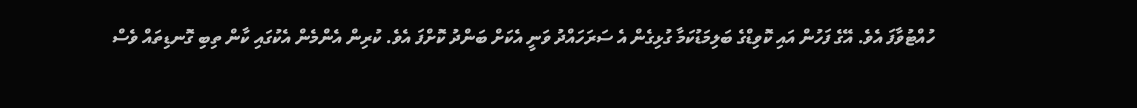ހުއްޓުވާފަ އެވެ. އޭގެ ފަހުން އައި ކޮވިޑްގެ ބަލިމަޑުކަމާ ގުޅިގެން އެ ސަރަހައްދު ވަނީ އެކަށް ބަންދު ކޮށްފަ އެވެ. ކުރިން އެންމެން އެކުގައި ކާން ތިބި ގޮނޑިތައް ވެސް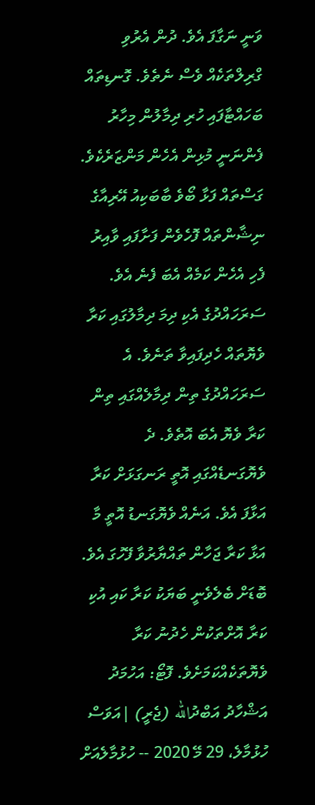ވަނީ ނަގާފަ އެވެ. ދުން އެރުވި ގްރިލްތަކެއް ވެސް ނެތެވެ. ގޮނޑިތައް ބަހައްޓާފައި ހުރި ދިމާލުން މިހާރު ފެންނަނީ މުޅިން އެހެން މަންޒަރެކެވެ. ގަސްތައް ފަޅާ ބޯވެ ބާބަކިއު އޭރިއާގެ ނިޝާންތައް ފޮހެވެން ފަށާފައި ވާއިރު ފެހި އެހެން ކަމެއް އެބަ ފެނެ އެވެ. ސަރަހައްދުގެ އެކި ދިމަ ދިމާލުގައި ކަރާ ވެޔޮތައް ހެދިފައިވާ ތަނެވެ. އެ ސަރަހައްދުގެ ތިން ދިމާލެއްގައި ތިން ކަރާ ވެޔޮ އެބަ އޮތެވެ. ދެ ވެޔޮގަނޑެއްގައި އޮތީ ރަނގަޅަށް ކަރާ އަޅާފަ އެވެ. އަނެއް ވެޔޮގަނޑު އޮތީ މާ އަޅާ ކަރާ ޖަހާން ތައްޔާރުވާ ފޭހުގަ އެވެ. ބޮޑަށް ބެލެވެނީ ބަޔަކު ކަރާ ކައި އުކި ކަރާ އޮށްތަކުން ހެދުނު ކަރާ ވެޔޮތަކެއްކަމަށެވެ. ފޮޓޯ: އަހުމަދު އަޝްހާދު އަބްދުالله (ޖެރީ) |އަވަސް
ހުޅުމާލެ، 29 މޭ 2020 -- ހުޅުމާލެއަށް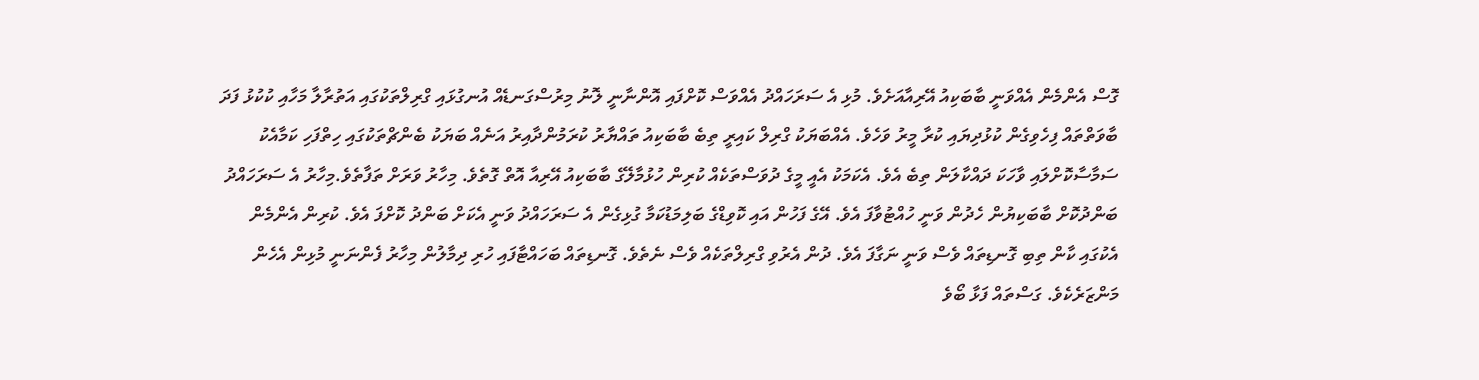ގޮސް އެންމެން އެއްވަނީ ބާބަކިއު އޭރިއާއަށެވެ. މުޅި އެ ސަރަހައްދު އެއްވަސް ކޮށްފައި އޮންނާނީ ލޮނު މިރުސްގަނޑެއް އުނގުޅައި ގްރިލްތަކުގައި އަތުރާލާ މަހާއި ކުކުޅު ފަދަ ބާވަތްތައް ފިހެވިގެން ކުޅުދިޔައި ކުރާ މީރު ވަހެވެ. އެއްބަޔަކު ގްރިލް ކައިރީ ތިބެ ބާބަކިއު ތައްޔާރު ކުރަމުންދާއިރު އަނެއް ބަޔަކު ބެންޗްތަކުގައި ހިތްފަހި ކަމާއެކު ސަމާސާކޮށްލައި ވާހަކަ ދައްކާލަން ތިބެ އެވެ. އެކަމަކު އެއީ މީގެ ދުވަސްތަކެއް ކުރިން ހުޅުމާލޭގެ ބާބަކިއު އޭރިއާ އޮތް ގޮތެވެ. މިހާރު ވަރަށް ތަފާތެވެ.މިހާރު އެ ސަރަހައްދު ބަންދުކޮށް ބާބަކިޔުން ހެދުން ވަނީ ހުއްޓުވާފަ އެވެ. އޭގެ ފަހުން އައި ކޮވިޑްގެ ބަލިމަޑުކަމާ ގުޅިގެން އެ ސަރަހައްދު ވަނީ އެކަށް ބަންދު ކޮށްފަ އެވެ. ކުރިން އެންމެން އެކުގައި ކާން ތިބި ގޮނޑިތައް ވެސް ވަނީ ނަގާފަ އެވެ. ދުން އެރުވި ގްރިލްތަކެއް ވެސް ނެތެވެ. ގޮނޑިތައް ބަހައްޓާފައި ހުރި ދިމާލުން މިހާރު ފެންނަނީ މުޅިން އެހެން މަންޒަރެކެވެ. ގަސްތައް ފަޅާ ބޯވެ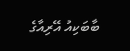ބާބަކިއު އޭރިއާގެ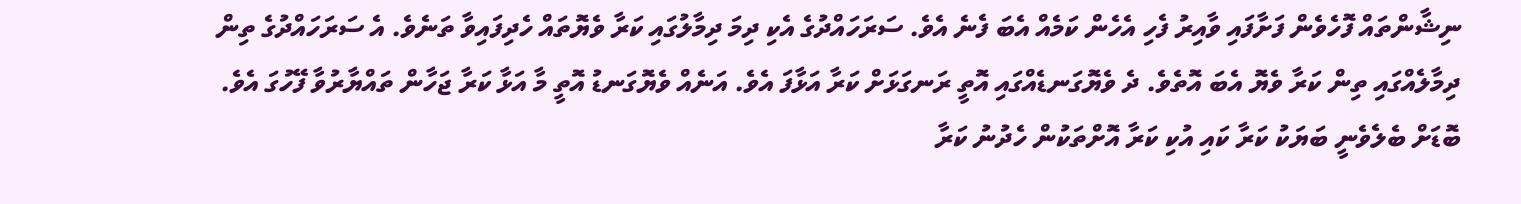ނިޝާންތައް ފޮހެވެން ފަށާފައި ވާއިރު ފެހި އެހެން ކަމެއް އެބަ ފެނެ އެވެ. ސަރަހައްދުގެ އެކި ދިމަ ދިމާލުގައި ކަރާ ވެޔޮތައް ހެދިފައިވާ ތަނެވެ. އެ ސަރަހައްދުގެ ތިން ދިމާލެއްގައި ތިން ކަރާ ވެޔޮ އެބަ އޮތެވެ. ދެ ވެޔޮގަނޑެއްގައި އޮތީ ރަނގަޅަށް ކަރާ އަޅާފަ އެވެ. އަނެއް ވެޔޮގަނޑު އޮތީ މާ އަޅާ ކަރާ ޖަހާން ތައްޔާރުވާ ފޭހުގަ އެވެ. ބޮޑަށް ބެލެވެނީ ބަޔަކު ކަރާ ކައި އުކި ކަރާ އޮށްތަކުން ހެދުނު ކަރާ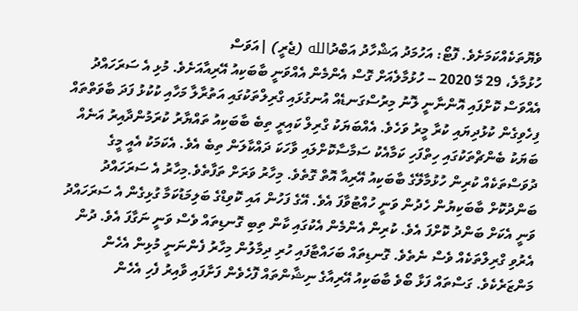ވެޔޮތަކެއްކަމަށެވެ. ފޮޓޯ: އަހުމަދު އަޝްހާދު އަބްދުالله (ޖެރީ) |އަވަސް
ހުޅުމާލެ، 29 މޭ 2020 -- ހުޅުމާލެއަށް ގޮސް އެންމެން އެއްވަނީ ބާބަކިއު އޭރިއާއަށެވެ. މުޅި އެ ސަރަހައްދު އެއްވަސް ކޮށްފައި އޮންނާނީ ލޮނު މިރުސްގަނޑެއް އުނގުޅައި ގްރިލްތަކުގައި އަތުރާލާ މަހާއި ކުކުޅު ފަދަ ބާވަތްތައް ފިހެވިގެން ކުޅުދިޔައި ކުރާ މީރު ވަހެވެ. އެއްބަޔަކު ގްރިލް ކައިރީ ތިބެ ބާބަކިއު ތައްޔާރު ކުރަމުންދާއިރު އަނެއް ބަޔަކު ބެންޗްތަކުގައި ހިތްފަހި ކަމާއެކު ސަމާސާކޮށްލައި ވާހަކަ ދައްކާލަން ތިބެ އެވެ. އެކަމަކު އެއީ މީގެ ދުވަސްތަކެއް ކުރިން ހުޅުމާލޭގެ ބާބަކިއު އޭރިއާ އޮތް ގޮތެވެ. މިހާރު ވަރަށް ތަފާތެވެ.މިހާރު އެ ސަރަހައްދު ބަންދުކޮށް ބާބަކިޔުން ހެދުން ވަނީ ހުއްޓުވާފަ އެވެ. އޭގެ ފަހުން އައި ކޮވިޑްގެ ބަލިމަޑުކަމާ ގުޅިގެން އެ ސަރަހައްދު ވަނީ އެކަށް ބަންދު ކޮށްފަ އެވެ. ކުރިން އެންމެން އެކުގައި ކާން ތިބި ގޮނޑިތައް ވެސް ވަނީ ނަގާފަ އެވެ. ދުން އެރުވި ގްރިލްތަކެއް ވެސް ނެތެވެ. ގޮނޑިތައް ބަހައްޓާފައި ހުރި ދިމާލުން މިހާރު ފެންނަނީ މުޅިން އެހެން މަންޒަރެކެވެ. ގަސްތައް ފަޅާ ބޯވެ ބާބަކިއު އޭރިއާގެ ނިޝާންތައް ފޮހެވެން ފަށާފައި ވާއިރު ފެހި އެހެން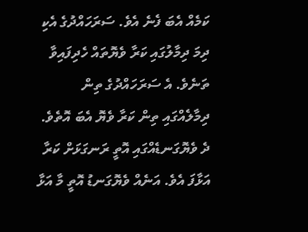ކަމެއް އެބަ ފެނެ އެވެ. ސަރަހައްދުގެ އެކި ދިމަ ދިމާލުގައި ކަރާ ވެޔޮތައް ހެދިފައިވާ ތަނެވެ. އެ ސަރަހައްދުގެ ތިން ދިމާލެއްގައި ތިން ކަރާ ވެޔޮ އެބަ އޮތެވެ. ދެ ވެޔޮގަނޑެއްގައި އޮތީ ރަނގަޅަށް ކަރާ އަޅާފަ އެވެ. އަނެއް ވެޔޮގަނޑު އޮތީ މާ އަޅާ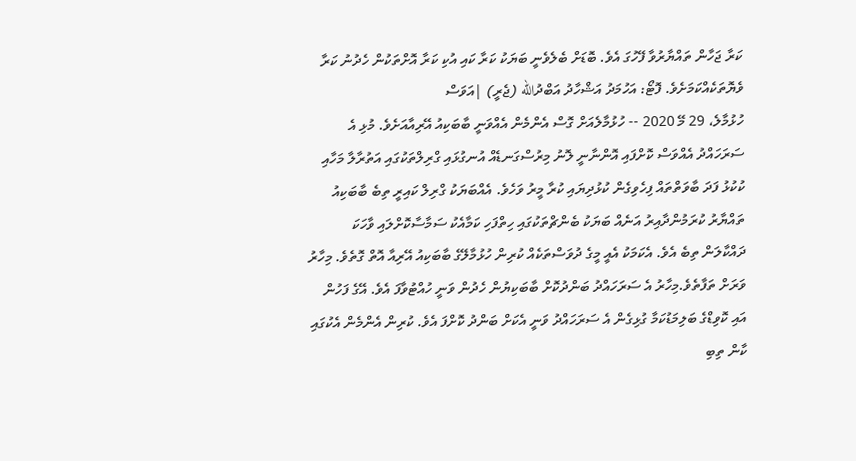ކަރާ ޖަހާން ތައްޔާރުވާ ފޭހުގަ އެވެ. ބޮޑަށް ބެލެވެނީ ބަޔަކު ކަރާ ކައި އުކި ކަރާ އޮށްތަކުން ހެދުނު ކަރާ ވެޔޮތަކެއްކަމަށެވެ. ފޮޓޯ: އަހުމަދު އަޝްހާދު އަބްދުالله (ޖެރީ) |އަވަސް
ހުޅުމާލެ، 29 މޭ 2020 -- ހުޅުމާލެއަށް ގޮސް އެންމެން އެއްވަނީ ބާބަކިއު އޭރިއާއަށެވެ. މުޅި އެ ސަރަހައްދު އެއްވަސް ކޮށްފައި އޮންނާނީ ލޮނު މިރުސްގަނޑެއް އުނގުޅައި ގްރިލްތަކުގައި އަތުރާލާ މަހާއި ކުކުޅު ފަދަ ބާވަތްތައް ފިހެވިގެން ކުޅުދިޔައި ކުރާ މީރު ވަހެވެ. އެއްބަޔަކު ގްރިލް ކައިރީ ތިބެ ބާބަކިއު ތައްޔާރު ކުރަމުންދާއިރު އަނެއް ބަޔަކު ބެންޗްތަކުގައި ހިތްފަހި ކަމާއެކު ސަމާސާކޮށްލައި ވާހަކަ ދައްކާލަން ތިބެ އެވެ. އެކަމަކު އެއީ މީގެ ދުވަސްތަކެއް ކުރިން ހުޅުމާލޭގެ ބާބަކިއު އޭރިއާ އޮތް ގޮތެވެ. މިހާރު ވަރަށް ތަފާތެވެ.މިހާރު އެ ސަރަހައްދު ބަންދުކޮށް ބާބަކިޔުން ހެދުން ވަނީ ހުއްޓުވާފަ އެވެ. އޭގެ ފަހުން އައި ކޮވިޑްގެ ބަލިމަޑުކަމާ ގުޅިގެން އެ ސަރަހައްދު ވަނީ އެކަށް ބަންދު ކޮށްފަ އެވެ. ކުރިން އެންމެން އެކުގައި ކާން ތިބި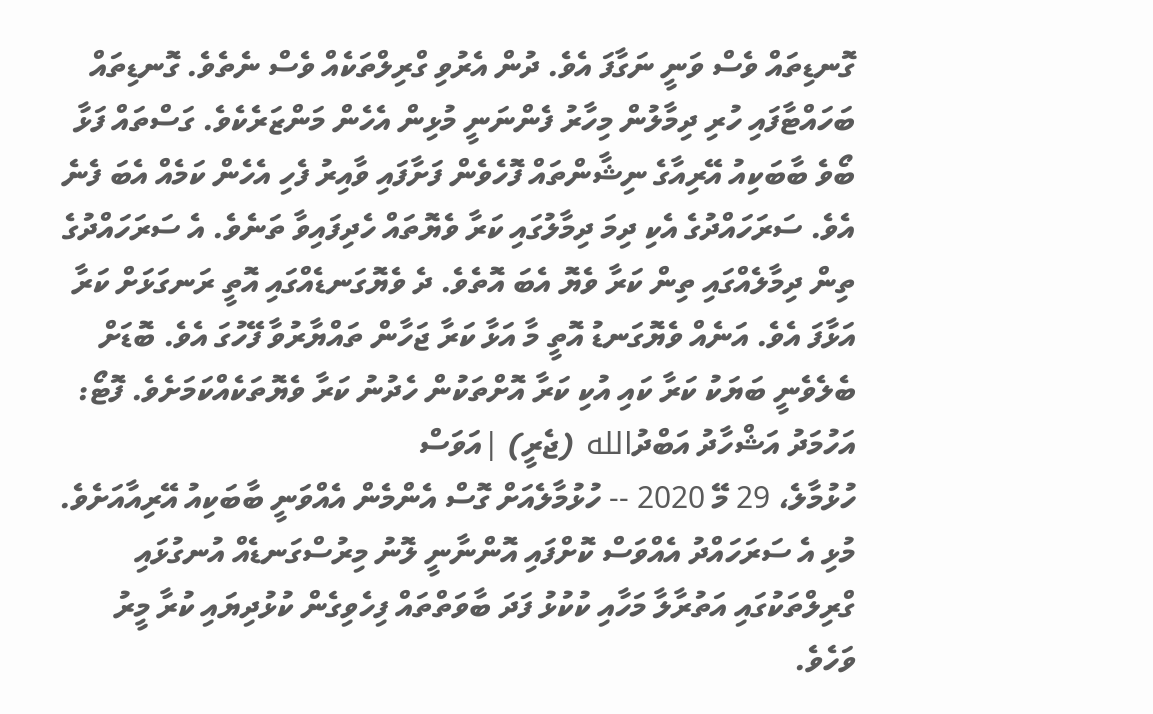ގޮނޑިތައް ވެސް ވަނީ ނަގާފަ އެވެ. ދުން އެރުވި ގްރިލްތަކެއް ވެސް ނެތެވެ. ގޮނޑިތައް ބަހައްޓާފައި ހުރި ދިމާލުން މިހާރު ފެންނަނީ މުޅިން އެހެން މަންޒަރެކެވެ. ގަސްތައް ފަޅާ ބޯވެ ބާބަކިއު އޭރިއާގެ ނިޝާންތައް ފޮހެވެން ފަށާފައި ވާއިރު ފެހި އެހެން ކަމެއް އެބަ ފެނެ އެވެ. ސަރަހައްދުގެ އެކި ދިމަ ދިމާލުގައި ކަރާ ވެޔޮތައް ހެދިފައިވާ ތަނެވެ. އެ ސަރަހައްދުގެ ތިން ދިމާލެއްގައި ތިން ކަރާ ވެޔޮ އެބަ އޮތެވެ. ދެ ވެޔޮގަނޑެއްގައި އޮތީ ރަނގަޅަށް ކަރާ އަޅާފަ އެވެ. އަނެއް ވެޔޮގަނޑު އޮތީ މާ އަޅާ ކަރާ ޖަހާން ތައްޔާރުވާ ފޭހުގަ އެވެ. ބޮޑަށް ބެލެވެނީ ބަޔަކު ކަރާ ކައި އުކި ކަރާ އޮށްތަކުން ހެދުނު ކަރާ ވެޔޮތަކެއްކަމަށެވެ. ފޮޓޯ: އަހުމަދު އަޝްހާދު އަބްދުالله (ޖެރީ) |އަވަސް
ހުޅުމާލެ، 29 މޭ 2020 -- ހުޅުމާލެއަށް ގޮސް އެންމެން އެއްވަނީ ބާބަކިއު އޭރިއާއަށެވެ. މުޅި އެ ސަރަހައްދު އެއްވަސް ކޮށްފައި އޮންނާނީ ލޮނު މިރުސްގަނޑެއް އުނގުޅައި ގްރިލްތަކުގައި އަތުރާލާ މަހާއި ކުކުޅު ފަދަ ބާވަތްތައް ފިހެވިގެން ކުޅުދިޔައި ކުރާ މީރު ވަހެވެ.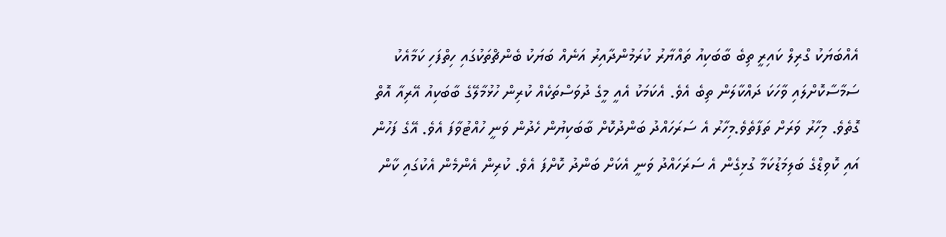އެއްބަޔަކު ގްރިލް ކައިރީ ތިބެ ބާބަކިއު ތައްޔާރު ކުރަމުންދާއިރު އަނެއް ބަޔަކު ބެންޗްތަކުގައި ހިތްފަހި ކަމާއެކު ސަމާސާކޮށްލައި ވާހަކަ ދައްކާލަން ތިބެ އެވެ. އެކަމަކު އެއީ މީގެ ދުވަސްތަކެއް ކުރިން ހުޅުމާލޭގެ ބާބަކިއު އޭރިއާ އޮތް ގޮތެވެ. މިހާރު ވަރަށް ތަފާތެވެ.މިހާރު އެ ސަރަހައްދު ބަންދުކޮށް ބާބަކިޔުން ހެދުން ވަނީ ހުއްޓުވާފަ އެވެ. އޭގެ ފަހުން އައި ކޮވިޑްގެ ބަލިމަޑުކަމާ ގުޅިގެން އެ ސަރަހައްދު ވަނީ އެކަށް ބަންދު ކޮށްފަ އެވެ. ކުރިން އެންމެން އެކުގައި ކާން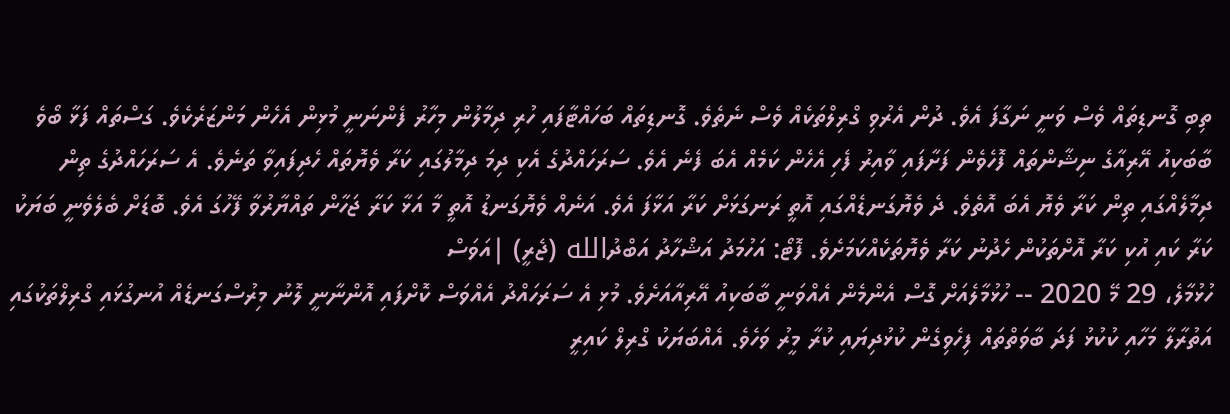ތިބި ގޮނޑިތައް ވެސް ވަނީ ނަގާފަ އެވެ. ދުން އެރުވި ގްރިލްތަކެއް ވެސް ނެތެވެ. ގޮނޑިތައް ބަހައްޓާފައި ހުރި ދިމާލުން މިހާރު ފެންނަނީ މުޅިން އެހެން މަންޒަރެކެވެ. ގަސްތައް ފަޅާ ބޯވެ ބާބަކިއު އޭރިއާގެ ނިޝާންތައް ފޮހެވެން ފަށާފައި ވާއިރު ފެހި އެހެން ކަމެއް އެބަ ފެނެ އެވެ. ސަރަހައްދުގެ އެކި ދިމަ ދިމާލުގައި ކަރާ ވެޔޮތައް ހެދިފައިވާ ތަނެވެ. އެ ސަރަހައްދުގެ ތިން ދިމާލެއްގައި ތިން ކަރާ ވެޔޮ އެބަ އޮތެވެ. ދެ ވެޔޮގަނޑެއްގައި އޮތީ ރަނގަޅަށް ކަރާ އަޅާފަ އެވެ. އަނެއް ވެޔޮގަނޑު އޮތީ މާ އަޅާ ކަރާ ޖަހާން ތައްޔާރުވާ ފޭހުގަ އެވެ. ބޮޑަށް ބެލެވެނީ ބަޔަކު ކަރާ ކައި އުކި ކަރާ އޮށްތަކުން ހެދުނު ކަރާ ވެޔޮތަކެއްކަމަށެވެ. ފޮޓޯ: އަހުމަދު އަޝްހާދު އަބްދުالله (ޖެރީ) |އަވަސް
ހުޅުމާލެ، 29 މޭ 2020 -- ހުޅުމާލެއަށް ގޮސް އެންމެން އެއްވަނީ ބާބަކިއު އޭރިއާއަށެވެ. މުޅި އެ ސަރަހައްދު އެއްވަސް ކޮށްފައި އޮންނާނީ ލޮނު މިރުސްގަނޑެއް އުނގުޅައި ގްރިލްތަކުގައި އަތުރާލާ މަހާއި ކުކުޅު ފަދަ ބާވަތްތައް ފިހެވިގެން ކުޅުދިޔައި ކުރާ މީރު ވަހެވެ. އެއްބަޔަކު ގްރިލް ކައިރީ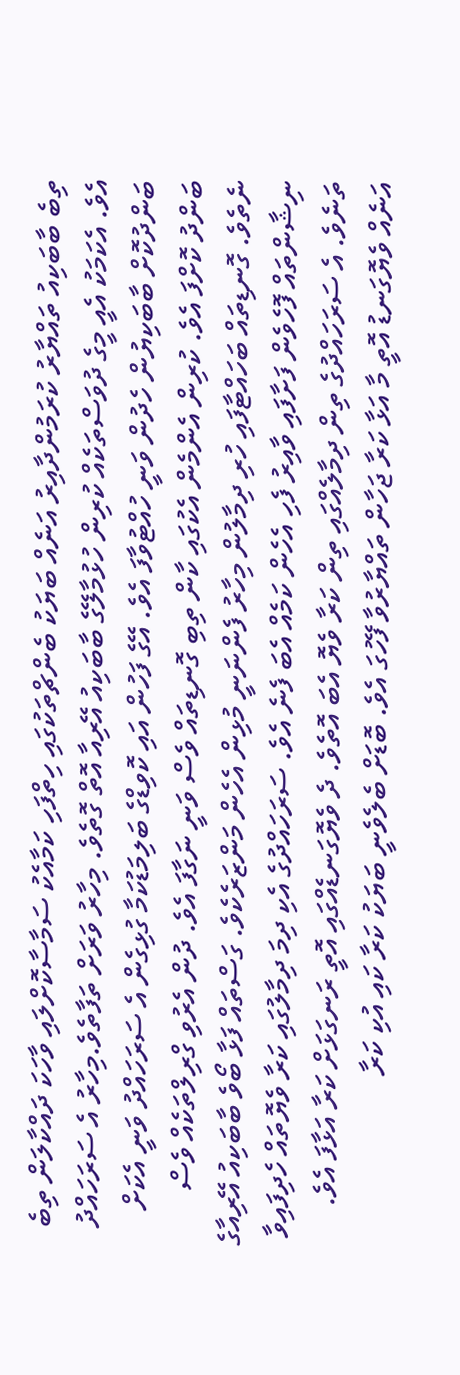ތިބެ ބާބަކިއު ތައްޔާރު ކުރަމުންދާއިރު އަނެއް ބަޔަކު ބެންޗްތަކުގައި ހިތްފަހި ކަމާއެކު ސަމާސާކޮށްލައި ވާހަކަ ދައްކާލަން ތިބެ އެވެ. އެކަމަކު އެއީ މީގެ ދުވަސްތަކެއް ކުރިން ހުޅުމާލޭގެ ބާބަކިއު އޭރިއާ އޮތް ގޮތެވެ. މިހާރު ވަރަށް ތަފާތެވެ.މިހާރު އެ ސަރަހައްދު ބަންދުކޮށް ބާބަކިޔުން ހެދުން ވަނީ ހުއްޓުވާފަ އެވެ. އޭގެ ފަހުން އައި ކޮވިޑްގެ ބަލިމަޑުކަމާ ގުޅިގެން އެ ސަރަހައްދު ވަނީ އެކަށް ބަންދު ކޮށްފަ އެވެ. ކުރިން އެންމެން އެކުގައި ކާން ތިބި ގޮނޑިތައް ވެސް ވަނީ ނަގާފަ އެވެ. ދުން އެރުވި ގްރިލްތަކެއް ވެސް ނެތެވެ. ގޮނޑިތައް ބަހައްޓާފައި ހުރި ދިމާލުން މިހާރު ފެންނަނީ މުޅިން އެހެން މަންޒަރެކެވެ. ގަސްތައް ފަޅާ ބޯވެ ބާބަކިއު އޭރިއާގެ ނިޝާންތައް ފޮހެވެން ފަށާފައި ވާއިރު ފެހި އެހެން ކަމެއް އެބަ ފެނެ އެވެ. ސަރަހައްދުގެ އެކި ދިމަ ދިމާލުގައި ކަރާ ވެޔޮތައް ހެދިފައިވާ ތަނެވެ. އެ ސަރަހައްދުގެ ތިން ދިމާލެއްގައި ތިން ކަރާ ވެޔޮ އެބަ އޮތެވެ. ދެ ވެޔޮގަނޑެއްގައި އޮތީ ރަނގަޅަށް ކަރާ އަޅާފަ އެވެ. އަނެއް ވެޔޮގަނޑު އޮތީ މާ އަޅާ ކަރާ ޖަހާން ތައްޔާރުވާ ފޭހުގަ އެވެ. ބޮޑަށް ބެލެވެނީ ބަޔަކު ކަރާ ކައި އުކި ކަރާ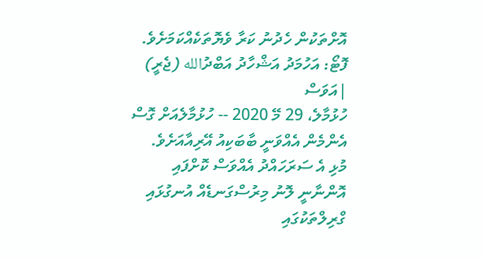އޮށްތަކުން ހެދުނު ކަރާ ވެޔޮތަކެއްކަމަށެވެ. ފޮޓޯ: އަހުމަދު އަޝްހާދު އަބްދުالله (ޖެރީ) |އަވަސް
ހުޅުމާލެ، 29 މޭ 2020 -- ހުޅުމާލެއަށް ގޮސް އެންމެން އެއްވަނީ ބާބަކިއު އޭރިއާއަށެވެ. މުޅި އެ ސަރަހައްދު އެއްވަސް ކޮށްފައި އޮންނާނީ ލޮނު މިރުސްގަނޑެއް އުނގުޅައި ގްރިލްތަކުގައި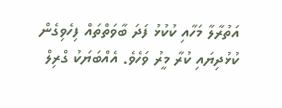އަތުރާލާ މަހާއި ކުކުޅު ފަދަ ބާވަތްތައް ފިހެވިގެން ކުޅުދިޔައި ކުރާ މީރު ވަހެވެ. އެއްބަޔަކު ގްރިލް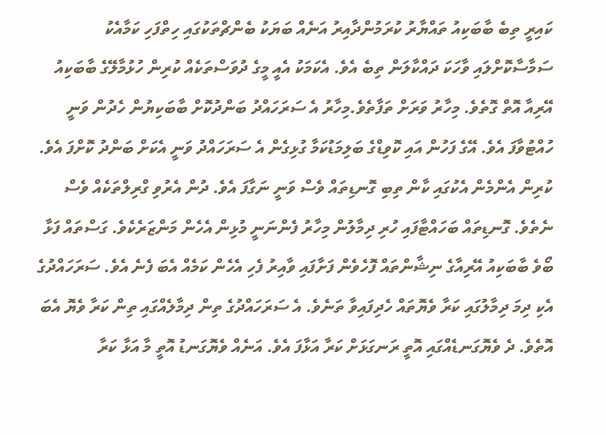ކައިރީ ތިބެ ބާބަކިއު ތައްޔާރު ކުރަމުންދާއިރު އަނެއް ބަޔަކު ބެންޗްތަކުގައި ހިތްފަހި ކަމާއެކު ސަމާސާކޮށްލައި ވާހަކަ ދައްކާލަން ތިބެ އެވެ. އެކަމަކު އެއީ މީގެ ދުވަސްތަކެއް ކުރިން ހުޅުމާލޭގެ ބާބަކިއު އޭރިއާ އޮތް ގޮތެވެ. މިހާރު ވަރަށް ތަފާތެވެ.މިހާރު އެ ސަރަހައްދު ބަންދުކޮށް ބާބަކިޔުން ހެދުން ވަނީ ހުއްޓުވާފަ އެވެ. އޭގެ ފަހުން އައި ކޮވިޑްގެ ބަލިމަޑުކަމާ ގުޅިގެން އެ ސަރަހައްދު ވަނީ އެކަށް ބަންދު ކޮށްފަ އެވެ. ކުރިން އެންމެން އެކުގައި ކާން ތިބި ގޮނޑިތައް ވެސް ވަނީ ނަގާފަ އެވެ. ދުން އެރުވި ގްރިލްތަކެއް ވެސް ނެތެވެ. ގޮނޑިތައް ބަހައްޓާފައި ހުރި ދިމާލުން މިހާރު ފެންނަނީ މުޅިން އެހެން މަންޒަރެކެވެ. ގަސްތައް ފަޅާ ބޯވެ ބާބަކިއު އޭރިއާގެ ނިޝާންތައް ފޮހެވެން ފަށާފައި ވާއިރު ފެހި އެހެން ކަމެއް އެބަ ފެނެ އެވެ. ސަރަހައްދުގެ އެކި ދިމަ ދިމާލުގައި ކަރާ ވެޔޮތައް ހެދިފައިވާ ތަނެވެ. އެ ސަރަހައްދުގެ ތިން ދިމާލެއްގައި ތިން ކަރާ ވެޔޮ އެބަ އޮތެވެ. ދެ ވެޔޮގަނޑެއްގައި އޮތީ ރަނގަޅަށް ކަރާ އަޅާފަ އެވެ. އަނެއް ވެޔޮގަނޑު އޮތީ މާ އަޅާ ކަރާ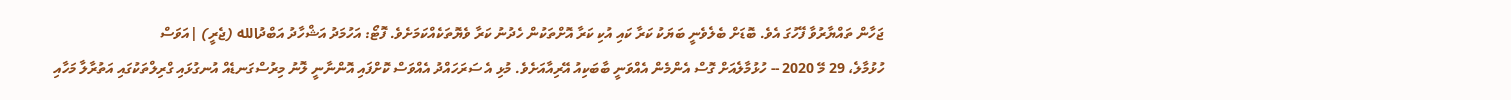ޖަހާން ތައްޔާރުވާ ފޭހުގަ އެވެ. ބޮޑަށް ބެލެވެނީ ބަޔަކު ކަރާ ކައި އުކި ކަރާ އޮށްތަކުން ހެދުނު ކަރާ ވެޔޮތަކެއްކަމަށެވެ. ފޮޓޯ: އަހުމަދު އަޝްހާދު އަބްދުالله (ޖެރީ) |އަވަސް
ހުޅުމާލެ، 29 މޭ 2020 -- ހުޅުމާލެއަށް ގޮސް އެންމެން އެއްވަނީ ބާބަކިއު އޭރިއާއަށެވެ. މުޅި އެ ސަރަހައްދު އެއްވަސް ކޮށްފައި އޮންނާނީ ލޮނު މިރުސްގަނޑެއް އުނގުޅައި ގްރިލްތަކުގައި އަތުރާލާ މަހާއި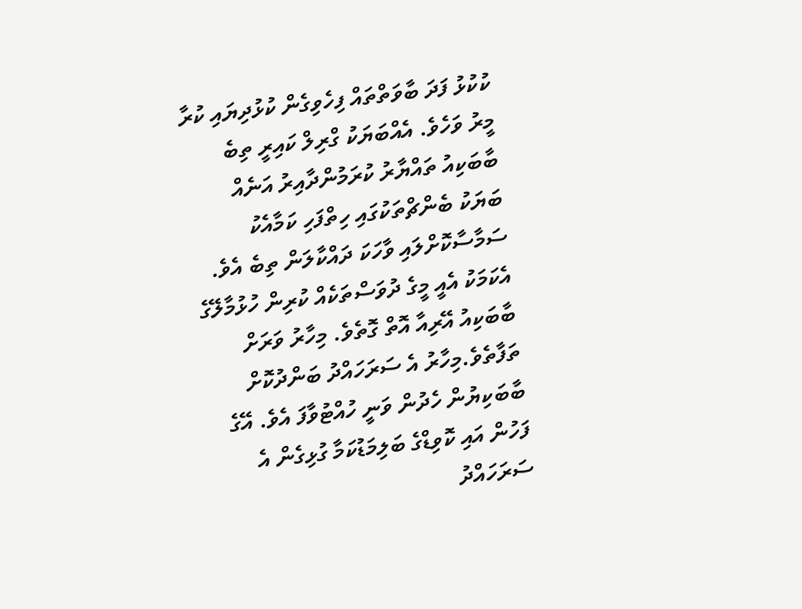ކުކުޅު ފަދަ ބާވަތްތައް ފިހެވިގެން ކުޅުދިޔައި ކުރާ މީރު ވަހެވެ. އެއްބަޔަކު ގްރިލް ކައިރީ ތިބެ ބާބަކިއު ތައްޔާރު ކުރަމުންދާއިރު އަނެއް ބަޔަކު ބެންޗްތަކުގައި ހިތްފަހި ކަމާއެކު ސަމާސާކޮށްލައި ވާހަކަ ދައްކާލަން ތިބެ އެވެ. އެކަމަކު އެއީ މީގެ ދުވަސްތަކެއް ކުރިން ހުޅުމާލޭގެ ބާބަކިއު އޭރިއާ އޮތް ގޮތެވެ. މިހާރު ވަރަށް ތަފާތެވެ.މިހާރު އެ ސަރަހައްދު ބަންދުކޮށް ބާބަކިޔުން ހެދުން ވަނީ ހުއްޓުވާފަ އެވެ. އޭގެ ފަހުން އައި ކޮވިޑްގެ ބަލިމަޑުކަމާ ގުޅިގެން އެ ސަރަހައްދު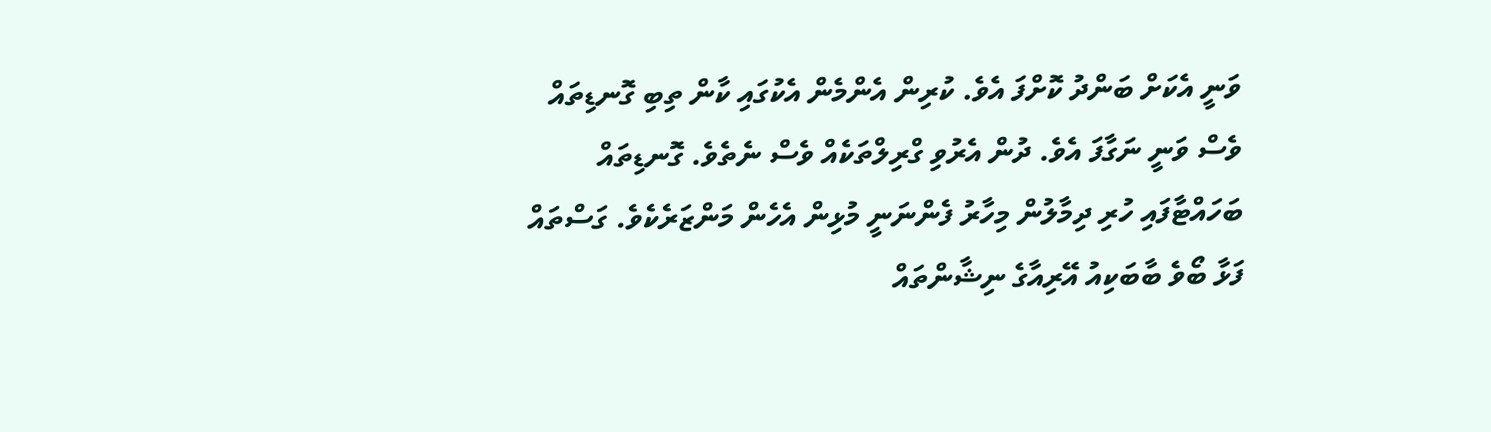ވަނީ އެކަށް ބަންދު ކޮށްފަ އެވެ. ކުރިން އެންމެން އެކުގައި ކާން ތިބި ގޮނޑިތައް ވެސް ވަނީ ނަގާފަ އެވެ. ދުން އެރުވި ގްރިލްތަކެއް ވެސް ނެތެވެ. ގޮނޑިތައް ބަހައްޓާފައި ހުރި ދިމާލުން މިހާރު ފެންނަނީ މުޅިން އެހެން މަންޒަރެކެވެ. ގަސްތައް ފަޅާ ބޯވެ ބާބަކިއު އޭރިއާގެ ނިޝާންތައް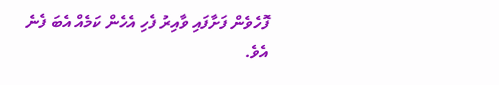ފޮހެވެން ފަށާފައި ވާއިރު ފެހި އެހެން ކަމެއް އެބަ ފެނެ އެވެ.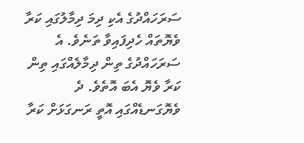ސަރަހައްދުގެ އެކި ދިމަ ދިމާލުގައި ކަރާ ވެޔޮތައް ހެދިފައިވާ ތަނެވެ. އެ ސަރަހައްދުގެ ތިން ދިމާލެއްގައި ތިން ކަރާ ވެޔޮ އެބަ އޮތެވެ. ދެ ވެޔޮގަނޑެއްގައި އޮތީ ރަނގަޅަށް ކަރާ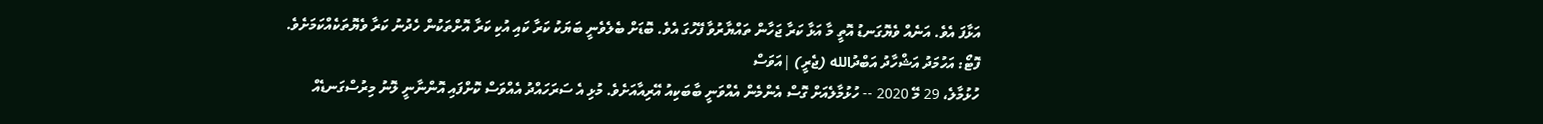އަޅާފަ އެވެ. އަނެއް ވެޔޮގަނޑު އޮތީ މާ އަޅާ ކަރާ ޖަހާން ތައްޔާރުވާ ފޭހުގަ އެވެ. ބޮޑަށް ބެލެވެނީ ބަޔަކު ކަރާ ކައި އުކި ކަރާ އޮށްތަކުން ހެދުނު ކަރާ ވެޔޮތަކެއްކަމަށެވެ. ފޮޓޯ: އަހުމަދު އަޝްހާދު އަބްދުالله (ޖެރީ) |އަވަސް
ހުޅުމާލެ، 29 މޭ 2020 -- ހުޅުމާލެއަށް ގޮސް އެންމެން އެއްވަނީ ބާބަކިއު އޭރިއާއަށެވެ. މުޅި އެ ސަރަހައްދު އެއްވަސް ކޮށްފައި އޮންނާނީ ލޮނު މިރުސްގަނޑެއް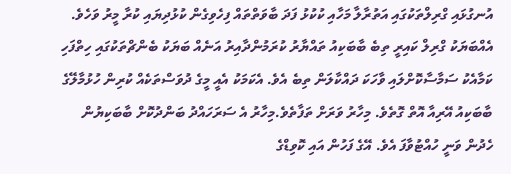އުނގުޅައި ގްރިލްތަކުގައި އަތުރާލާ މަހާއި ކުކުޅު ފަދަ ބާވަތްތައް ފިހެވިގެން ކުޅުދިޔައި ކުރާ މީރު ވަހެވެ. އެއްބަޔަކު ގްރިލް ކައިރީ ތިބެ ބާބަކިއު ތައްޔާރު ކުރަމުންދާއިރު އަނެއް ބަޔަކު ބެންޗްތަކުގައި ހިތްފަހި ކަމާއެކު ސަމާސާކޮށްލައި ވާހަކަ ދައްކާލަން ތިބެ އެވެ. އެކަމަކު އެއީ މީގެ ދުވަސްތަކެއް ކުރިން ހުޅުމާލޭގެ ބާބަކިއު އޭރިއާ އޮތް ގޮތެވެ. މިހާރު ވަރަށް ތަފާތެވެ.މިހާރު އެ ސަރަހައްދު ބަންދުކޮށް ބާބަކިޔުން ހެދުން ވަނީ ހުއްޓުވާފަ އެވެ. އޭގެ ފަހުން އައި ކޮވިޑްގެ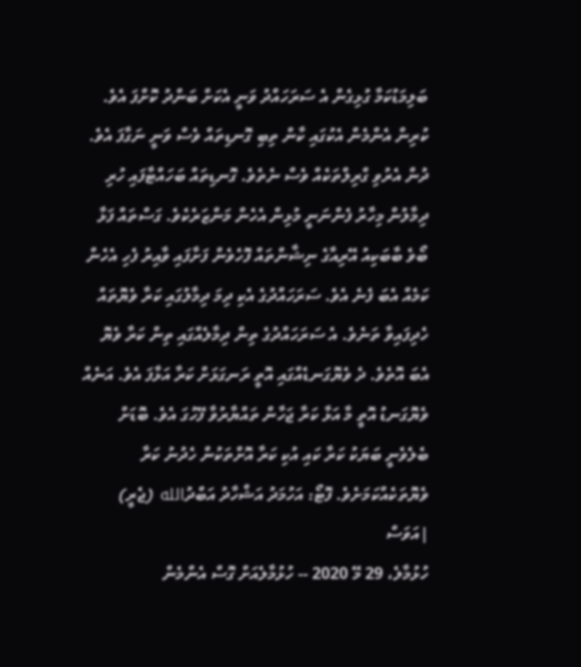ބަލިމަޑުކަމާ ގުޅިގެން އެ ސަރަހައްދު ވަނީ އެކަށް ބަންދު ކޮށްފަ އެވެ. ކުރިން އެންމެން އެކުގައި ކާން ތިބި ގޮނޑިތައް ވެސް ވަނީ ނަގާފަ އެވެ. ދުން އެރުވި ގްރިލްތަކެއް ވެސް ނެތެވެ. ގޮނޑިތައް ބަހައްޓާފައި ހުރި ދިމާލުން މިހާރު ފެންނަނީ މުޅިން އެހެން މަންޒަރެކެވެ. ގަސްތައް ފަޅާ ބޯވެ ބާބަކިއު އޭރިއާގެ ނިޝާންތައް ފޮހެވެން ފަށާފައި ވާއިރު ފެހި އެހެން ކަމެއް އެބަ ފެނެ އެވެ. ސަރަހައްދުގެ އެކި ދިމަ ދިމާލުގައި ކަރާ ވެޔޮތައް ހެދިފައިވާ ތަނެވެ. އެ ސަރަހައްދުގެ ތިން ދިމާލެއްގައި ތިން ކަރާ ވެޔޮ އެބަ އޮތެވެ. ދެ ވެޔޮގަނޑެއްގައި އޮތީ ރަނގަޅަށް ކަރާ އަޅާފަ އެވެ. އަނެއް ވެޔޮގަނޑު އޮތީ މާ އަޅާ ކަރާ ޖަހާން ތައްޔާރުވާ ފޭހުގަ އެވެ. ބޮޑަށް ބެލެވެނީ ބަޔަކު ކަރާ ކައި އުކި ކަރާ އޮށްތަކުން ހެދުނު ކަރާ ވެޔޮތަކެއްކަމަށެވެ. ފޮޓޯ: އަހުމަދު އަޝްހާދު އަބްދުالله (ޖެރީ) |އަވަސް
ހުޅުމާލެ، 29 މޭ 2020 -- ހުޅުމާލެއަށް ގޮސް އެންމެން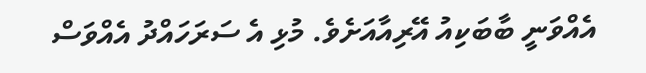އެއްވަނީ ބާބަކިއު އޭރިއާއަށެވެ. މުޅި އެ ސަރަހައްދު އެއްވަސް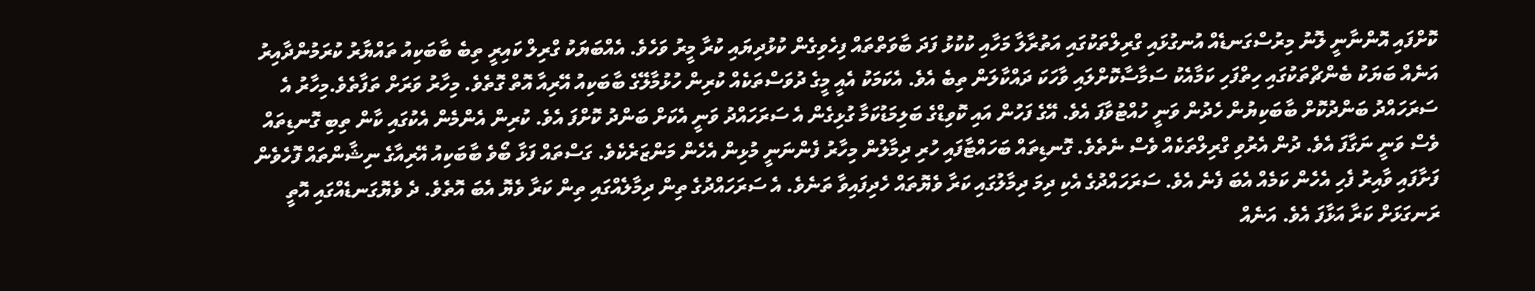ކޮށްފައި އޮންނާނީ ލޮނު މިރުސްގަނޑެއް އުނގުޅައި ގްރިލްތަކުގައި އަތުރާލާ މަހާއި ކުކުޅު ފަދަ ބާވަތްތައް ފިހެވިގެން ކުޅުދިޔައި ކުރާ މީރު ވަހެވެ. އެއްބަޔަކު ގްރިލް ކައިރީ ތިބެ ބާބަކިއު ތައްޔާރު ކުރަމުންދާއިރު އަނެއް ބަޔަކު ބެންޗްތަކުގައި ހިތްފަހި ކަމާއެކު ސަމާސާކޮށްލައި ވާހަކަ ދައްކާލަން ތިބެ އެވެ. އެކަމަކު އެއީ މީގެ ދުވަސްތަކެއް ކުރިން ހުޅުމާލޭގެ ބާބަކިއު އޭރިއާ އޮތް ގޮތެވެ. މިހާރު ވަރަށް ތަފާތެވެ.މިހާރު އެ ސަރަހައްދު ބަންދުކޮށް ބާބަކިޔުން ހެދުން ވަނީ ހުއްޓުވާފަ އެވެ. އޭގެ ފަހުން އައި ކޮވިޑްގެ ބަލިމަޑުކަމާ ގުޅިގެން އެ ސަރަހައްދު ވަނީ އެކަށް ބަންދު ކޮށްފަ އެވެ. ކުރިން އެންމެން އެކުގައި ކާން ތިބި ގޮނޑިތައް ވެސް ވަނީ ނަގާފަ އެވެ. ދުން އެރުވި ގްރިލްތަކެއް ވެސް ނެތެވެ. ގޮނޑިތައް ބަހައްޓާފައި ހުރި ދިމާލުން މިހާރު ފެންނަނީ މުޅިން އެހެން މަންޒަރެކެވެ. ގަސްތައް ފަޅާ ބޯވެ ބާބަކިއު އޭރިއާގެ ނިޝާންތައް ފޮހެވެން ފަށާފައި ވާއިރު ފެހި އެހެން ކަމެއް އެބަ ފެނެ އެވެ. ސަރަހައްދުގެ އެކި ދިމަ ދިމާލުގައި ކަރާ ވެޔޮތައް ހެދިފައިވާ ތަނެވެ. އެ ސަރަހައްދުގެ ތިން ދިމާލެއްގައި ތިން ކަރާ ވެޔޮ އެބަ އޮތެވެ. ދެ ވެޔޮގަނޑެއްގައި އޮތީ ރަނގަޅަށް ކަރާ އަޅާފަ އެވެ. އަނެއް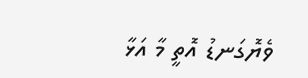ވެޔޮގަނޑު އޮތީ މާ އަޅާ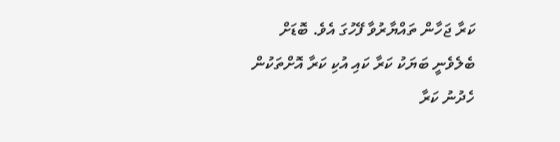ކަރާ ޖަހާން ތައްޔާރުވާ ފޭހުގަ އެވެ. ބޮޑަށް ބެލެވެނީ ބަޔަކު ކަރާ ކައި އުކި ކަރާ އޮށްތަކުން ހެދުނު ކަރާ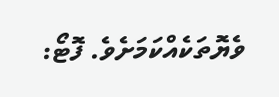ވެޔޮތަކެއްކަމަށެވެ. ފޮޓޯ: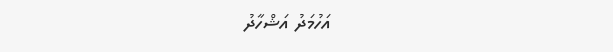އަހުމަދު އަޝްހާދު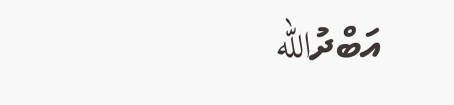އަބްދުالله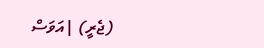(ޖެރީ) |އަވަސް